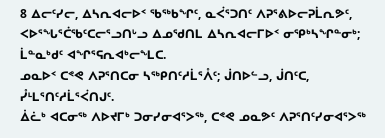8 ᐃᓕᑦᓯᓕ, ᐃᓴᕆᐊᓕᐅᑉ ᖃᖅᑲᖏᑦ, ᓇᐹᕐᑐᑎᑦ ᐱᕈᕐᕕᐅᓕᕈᒫᕆᕗᑦ, ᐸᐅᕐᖓᕐᑖᖃᑦᑕᓕᕐᓗᑎᒡᓗ ᐃᓄᖁᑎᒪ ᐃᓴᕆᐊᓕᒥᐅᑉ ᓂᕿᒃᓴᖏᓐᓂᒃ; ᒫᓐᓇᒃᑯᑦ ᐊᖏᕐᕋᕆᐊᒃᓕᖕᒪᑕ.
ᓄᓇᐅᑉ ᑕᕝᕙ ᐱᕈᕐᑎᑕᓂ ᓴᖅᑭᑎᑦᓱᒫᕐᐰᑦ; ᒎᑎᐅᓪᓗ, ᒎᑎᑦᑕ, ᓮᒻᒪᕐᑎᑦᓱᒫᕐᐹᑎᒍᑦ.
ᐄᓛᒃ ᐊᑕᓂᖅ ᐱᐅᔪᒥᒃ ᑐᓂᓯᓂᐊᕐᐳᖅ, ᑕᕝᕙ ᓄᓇᕗᑦ ᐱᕈᕐᑎᑦᓯᓂᐊᕐᐳᖅ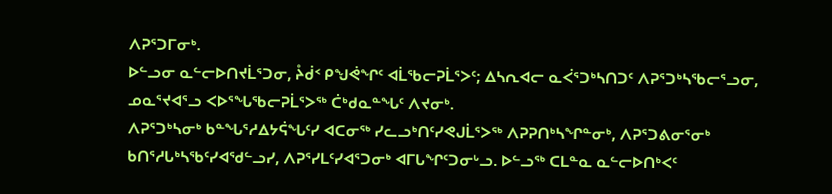ᐱᕈᕐᑐᒥᓂᒃ.
ᐅᓪᓗᓂ ᓇᓪᓕᐅᑎᔪᒫᕐᑐᓂ, ᔧᑰᑉ ᑭᖑᕚᖏᑦ ᐊᒫᖃᓕᕈᒫᕐᐳᑦ; ᐃᓴᕆᐊᓕ ᓇᐹᕐᑐᒃᓴᑎᑐᑦ ᐱᕈᕐᑐᒃᓴᖃᓕᕐᓗᓂ, ᓄᓇᕐᔪᐊᕐᓗ ᐸᐅᕐᖓᖃᓕᕈᒫᕐᐳᖅ ᑖᒃᑯᓇᓐᖓᑦ ᐱᔪᓂᒃ.
ᐱᕈᕐᑐᒃᓴᓂᒃ ᑲᓐᖓᕐᓱᐃᔭᕌᖓᑦᓯ ᐊᑕᓂᖅ ᓯᓚᓗᒃᑎᑦᓯᕙᒍᒫᕐᐳᖅ ᐱᕈᕈᑎᒃᓴᖏᓐᓂᒃ, ᐱᕈᕐᑐᕕᓂᕐᓂᒃ ᑲᑎᕐᓱᒐᒃᓴᖃᑦᓯᐊᖁᓪᓗᓯ, ᐱᕈᕐᓯᒪᑦᓯᐊᕐᑐᓂᒃ ᐊᒥᒐᖏᑦᑐᓂᒡᓗ. ᐅᓪᓗᖅ ᑕᒪᓐᓇ ᓇᓪᓕᐅᑎᒃᐸᑦ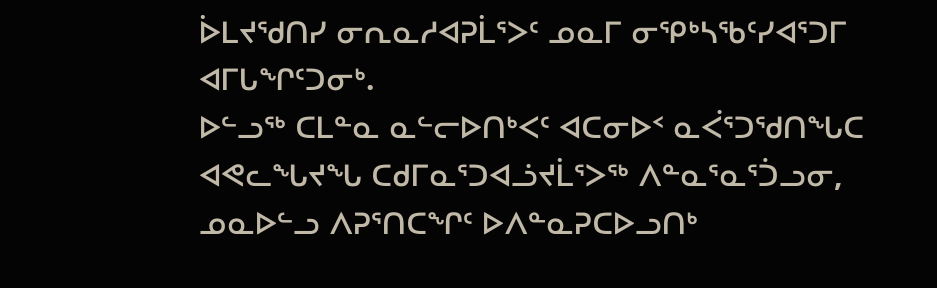ᐆᒪᔪᖁᑎᓯ ᓂᕆᓇᓱᐊᕈᒫᕐᐳᑦ ᓄᓇᒥ ᓂᕿᒃᓴᖃᑦᓯᐊᕐᑐᒥ ᐊᒥᒐᖏᑦᑐᓂᒃ.
ᐅᓪᓗᖅ ᑕᒪᓐᓇ ᓇᓪᓕᐅᑎᒃᐸᑦ ᐊᑕᓂᐅᑉ ᓇᐹᕐᑐᖁᑎᖓᑕ ᐊᕙᓚᖓᔪᖓ ᑕᑯᒥᓇᕐᑐᐊᓘᔪᒫᕐᐳᖅ ᐱᓐᓇᕐᓇᕐᑑᓗᓂ, ᓄᓇᐅᓪᓗ ᐱᕈᕐᑎᑕᖏᑦ ᐅᐱᓐᓇᕈᑕᐅᓗᑎᒃ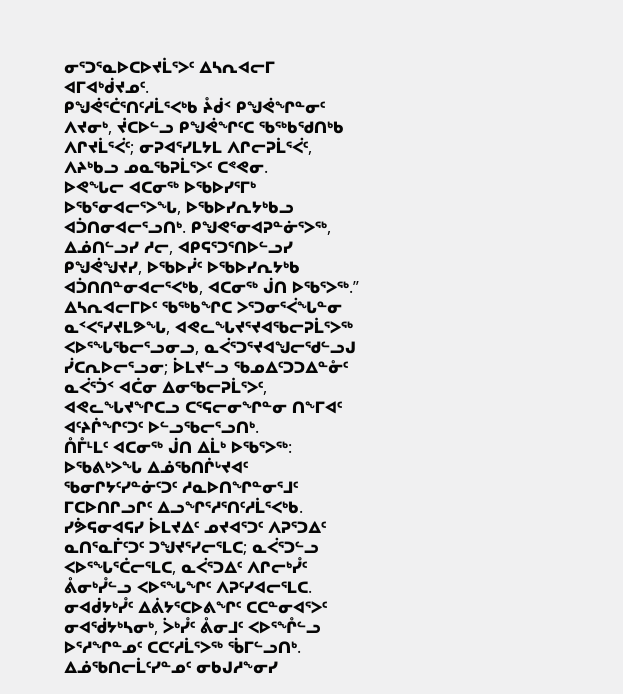ᓂᕐᑐᕐᓇᐅᑕᐅᔪᒫᕐᐳᑦ ᐃᓴᕆᐊᓕᒥ ᐊᒥᐊᒃᑰᔪᓄᑦ.
ᑭᖑᕚᕐᑖᕐᑎᑦᓱᒫᕐᐸᒃᑲ ᔧᑰᑉ ᑭᖑᕚᖏᓐᓂᑦ ᐱᔪᓂᒃ, ᔫᑕᐅᓪᓗ ᑭᖑᕚᖏᑦᑕ ᖃᖅᑲᖁᑎᒃᑲ ᐱᒋᔪᒫᕐᐹᑦ; ᓂᕈᐊᕐᓯᒪᔭᒪ ᐱᒋᓕᕈᒫᕐᐹᑦ, ᐱᔨᒃᑲᓗ ᓄᓇᖃᕈᒫᕐᐳᑦ ᑕᕝᕙᓂ.
ᐅᕙᖓᓕ ᐊᑕᓂᖅ ᐅᖃᐅᓯᕐᒥᒃ ᐅᖃᕐᓂᐊᓕᕐᐳᖓ, ᐅᖃᐅᓯᕆᔭᒃᑲᓗ ᐊᑑᑎᓂᐊᓕᕐᓗᑎᒃ. ᑭᖑᕙᕐᓂᐊᕈᓐᓃᕐᐳᖅ, ᐃᓅᑎᓪᓗᓯ ᓱᓕ, ᐊᑭᕋᕐᑐᕐᑎᐅᓪᓗᓯ ᑭᖑᕚᖑᔪᓯ, ᐅᖃᐅᓰᑦ ᐅᖃᐅᓯᕆᔭᒃᑲ ᐊᑑᑎᑎᓐᓂᐊᓕᕐᐸᒃᑲ, ᐊᑕᓂᖅ ᒎᑎ ᐅᖃᕐᐳᖅ.”
ᐃᓴᕆᐊᓕᒥᐅᑦ ᖃᖅᑲᖏᑕ ᐳᕐᑐᓂᕐᐹᖓᓐᓂ ᓇᑉᐸᕐᓯᔪᒪᕗᖓ, ᐊᕙᓚᖓᔪᕐᔪᐊᖃᓕᕈᒫᕐᐳᖅ ᐸᐅᕐᖓᖃᓕᕐᓗᓂᓗ, ᓇᐹᕐᑐᕐᔪᐊᖑᓕᖁᓪᓗᒍ ᓰᑕᕆᐅᓕᕐᓗᓂ; ᐆᒪᔪᓪᓗ ᖃᓄᐃᑦᑐᑐᐃᓐᓁᑦ ᓇᐹᕐᑑᑉ ᐊᑖᓂ ᐃᓂᖃᓕᕈᒫᕐᐳᑦ, ᐊᕙᓚᖓᔪᖏᑕᓗ ᑕᕐᕋᓕᓂᖏᓐᓂ ᑎᖕᒥᐊᑦ ᐊᑦᔨᒌᖏᑦᑐᑦ ᐅᓪᓗᖃᓕᕐᓗᑎᒃ.
ᑍᒤᒻᒪᑦ ᐊᑕᓂᖅ ᒎᑎ ᐃᒫᒃ ᐅᖃᕐᐳᖅ: ᐅᖃᕕᒃᐳᖓ ᐃᓅᖃᑎᒌᒡᔪᐊᑦ ᖃᓂᒋᔭᑦᓯᓐᓃᑦᑐᑦ ᓱᓇᐅᑎᖏᓐᓂᕐᒧᑦ ᒥᑕᐅᑎᒋᓗᒋᑦ ᐃᓗᖏᕐᓱᕐᑎᑦᓱᒫᕐᐸᒃᑲ.
ᓯᕘᕋᓂᐊᕋᓯ ᐆᒪᔪᐃᑦ ᓄᔪᐊᕐᑐᑦ ᐱᕈᕐᑐᐃᑦ ᓇᑎᕐᓇᒦᑦᑐᑦ ᑐᖑᔪᕐᓯᓕᕐᒪᑕ; ᓇᐹᕐᑐᓪᓗ ᐸᐅᕐᖓᕐᑖᓕᕐᒪᑕ, ᓇᐹᕐᑐᐃᑦ ᐱᒋᓕᒃᓮᑦ ᕔᓂᒃᓮᓪᓗ ᐸᐅᕐᖓᖏᑦ ᐱᕈᑦᓯᐊᓕᕐᒪᑕ.
ᓂᐊᑰᔭᒃᓮᑦ ᐃᕖᔭᕐᑕᐅᕕᖏᑦ ᑕᑕᓐᓂᐊᕐᐳᑦ ᓂᐊᖂᔭᒃᓴᓂᒃ, ᐴᒃᓮᑦ ᕔᓂᒧᑦ ᐸᐅᕐᖎᓪᓗ ᐅᕐᓱᖏᓐᓄᑦ ᑕᑕᑦᓱᒫᕐᐳᖅ ᖄᒥᓪᓗᑎᒃ.
ᐃᓅᖃᑎᓕᒫᑦᓯᓐᓄᑦ ᓂᑲᒍᓱᖕᓂᓯ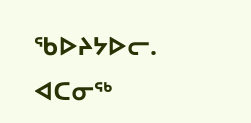ᖃᐅᔨᔭᐅᓕ. ᐊᑕᓂᖅ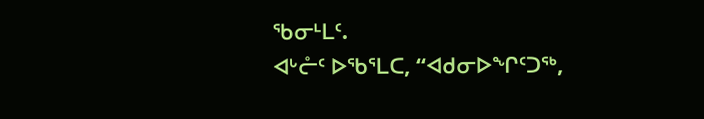ᖃᓂᒻᒪᑦ.
ᐊᒡᓔᑦ ᐅᖃᕐᒪᑕ, “ᐊᑯᓂᐅᖏᑦᑐᖅ,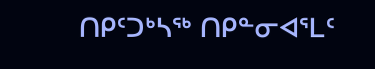ᑎᑭᑦᑐᒃᓴᖅ ᑎᑭᓐᓂᐊᕐᒪᑦ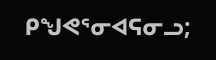ᑭᖑᕙᕐᓂᐊᕋᓂᓗ;